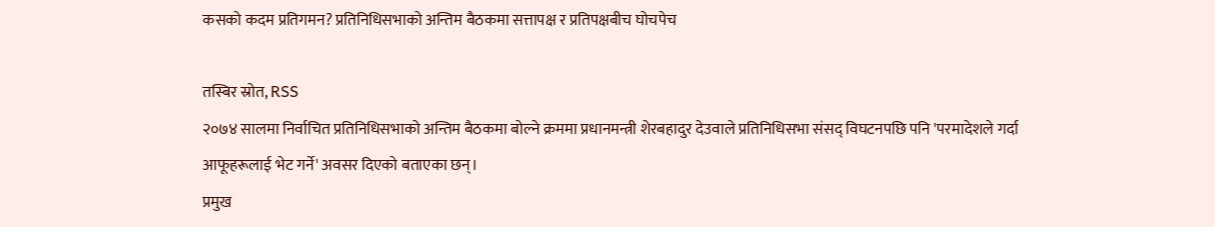कसको कदम प्रतिगमन? प्रतिनिधिसभाको अन्तिम बैठकमा सत्तापक्ष र प्रतिपक्षबीच घोचपेच

तस्बिर स्रोत, RSS
२०७४ सालमा निर्वाचित प्रतिनिधिसभाको अन्तिम बैठकमा बोल्ने क्रममा प्रधानमन्त्री शेरबहादुर देउवाले प्रतिनिधिसभा संसद् विघटनपछि पनि 'परमादेशले गर्दा आफूहरूलाई भेट गर्ने' अवसर दिएको बताएका छन्।
प्रमुख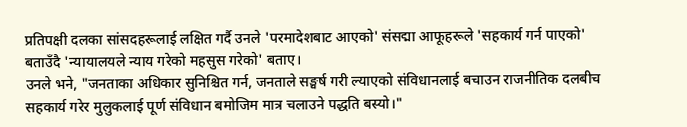प्रतिपक्षी दलका सांसदहरूलाई लक्षित गर्दै उनले 'परमादेशबाट आएको' संसद्मा आफूहरूले 'सहकार्य गर्न पाएको' बताउँदै 'न्यायालयले न्याय गरेको महसुस गरेको' बताए।
उनले भने, "जनताका अधिकार सुनिश्चित गर्न, जनताले सङ्घर्ष गरी ल्याएको संविधानलाई बचाउन राजनीतिक दलबीच सहकार्य गरेर मुलुकलाई पूर्ण संविधान बमोजिम मात्र चलाउने पद्धति बस्यो।"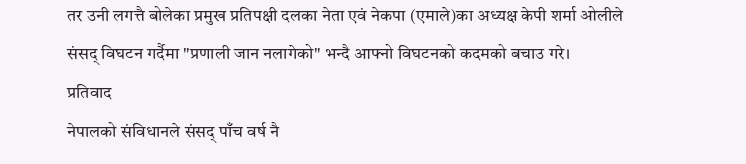तर उनी लगत्तै बोलेका प्रमुख प्रतिपक्षी दलका नेता एवं नेकपा (एमाले)का अध्यक्ष केपी शर्मा ओलीले संसद् विघटन गर्दैमा "प्रणाली जान नलागेको" भन्दै आफ्नो विघटनको कदमको बचाउ गरे।
प्रतिवाद
नेपालको संविधानले संसद् पाँच वर्ष नै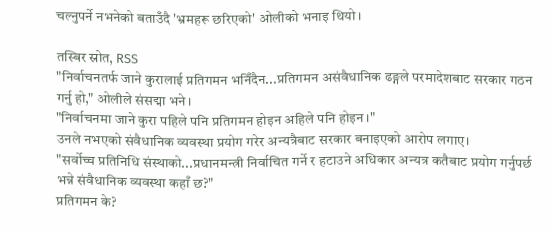चल्नुपर्ने नभनेको बताउँदै 'भ्रमहरू छरिएको' ओलीको भनाइ थियो।

तस्बिर स्रोत, RSS
"निर्वाचनतर्फ जाने कुरालाई प्रतिगमन भनिँदैन...प्रतिगमन असंवैधानिक ढङ्गले परमादेशबाट सरकार गठन गर्नु हो," ओलीले संसद्मा भने।
"निर्वाचनमा जाने कुरा पहिले पनि प्रतिगमन होइन अहिले पनि होइन।"
उनले नभएको संवैधानिक व्यवस्था प्रयोग गरेर अन्यत्रैबाट सरकार बनाइएको आरोप लगाए।
"सर्वोच्च प्रतिनिधि संस्थाको...प्रधानमन्त्री निर्वाचित गर्ने र हटाउने अधिकार अन्यत्र कतैबाट प्रयोग गर्नुपर्छ भन्ने संवैधानिक व्यवस्था कहाँ छ?"
प्रतिगमन के?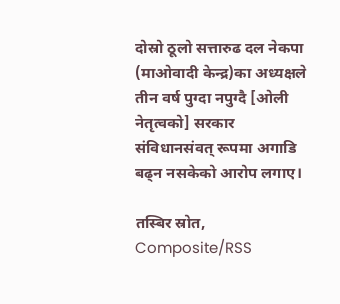दोस्रो ठूलो सत्तारुढ दल नेकपा (माओवादी केन्द्र)का अध्यक्षले तीन वर्ष पुग्दा नपुग्दै [ओली नेतृत्वको] सरकार संविधानसंवत् रूपमा अगाडि बढ्न नसकेको आरोप लगाए।

तस्बिर स्रोत, Composite/RSS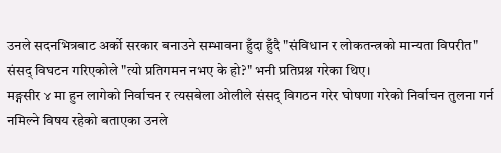उनले सदनभित्रबाट अर्को सरकार बनाउने सम्भावना हुँदा हुँदै "संविधान र लोकतन्त्रको मान्यता विपरीत" संसद् विघटन गरिएकोले "त्यो प्रतिगमन नभए के हो?" भनी प्रतिप्रश्न गरेका थिए।
मङ्गसीर ४ मा हुन लागेको निर्वाचन र त्यसबेला ओलीले संसद् विगठन गरेर घोषणा गरेको निर्वाचन तुलना गर्न नमिल्ने विषय रहेको बताएका उनले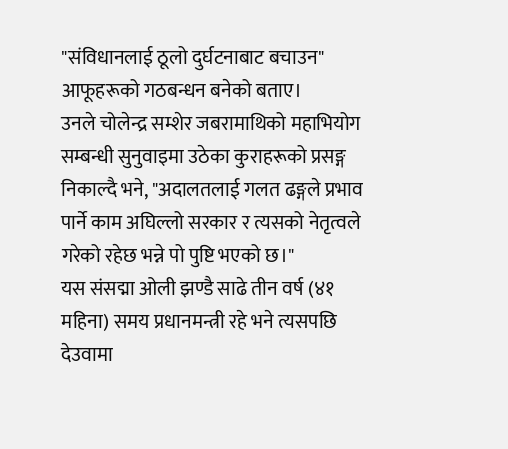"संविधानलाई ठूलो दुर्घटनाबाट बचाउन" आफूहरूको गठबन्धन बनेको बताए।
उनले चोलेन्द्र सम्शेर जबरामाथिको महाभियोग सम्बन्धी सुनुवाइमा उठेका कुराहरूको प्रसङ्ग निकाल्दै भने, "अदालतलाई गलत ढङ्गले प्रभाव पार्ने काम अघिल्लो सरकार र त्यसको नेतृत्वले गरेको रहेछ भन्ने पो पुष्टि भएको छ।"
यस संसद्मा ओली झण्डै साढे तीन वर्ष (४१ महिना) समय प्रधानमन्त्री रहे भने त्यसपछि देउवामा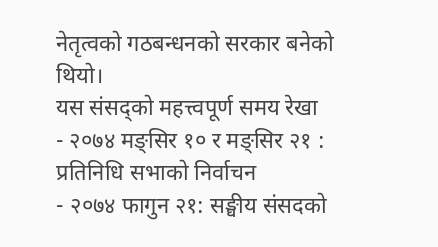नेतृत्वको गठबन्धनको सरकार बनेको थियो।
यस संसद्को महत्त्वपूर्ण समय रेखा
- २०७४ मङ्सिर १० र मङ्सिर २१ : प्रतिनिधि सभाको निर्वाचन
- २०७४ फागुन २१: सङ्घीय संसदको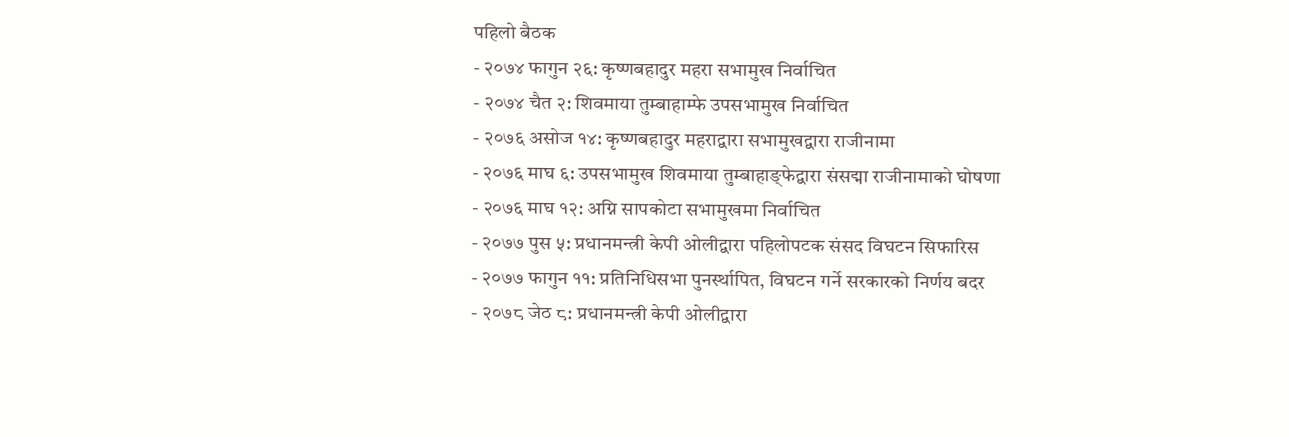पहिलो बैठक
- २०७४ फागुन २६: कृष्णबहादुर महरा सभामुख निर्वाचित
- २०७४ चैत २: शिवमाया तुम्बाहाम्फे उपसभामुख निर्वाचित
- २०७६ असोज १४: कृष्णबहादुर महराद्वारा सभामुखद्वारा राजीनामा
- २०७६ माघ ६: उपसभामुख शिवमाया तुम्बाहाङ्फेद्वारा संसद्मा राजीनामाको घोषणा
- २०७६ माघ १२: अग्नि सापकोटा सभामुखमा निर्वाचित
- २०७७ पुस ५: प्रधानमन्त्री केपी ओलीद्वारा पहिलोपटक संसद विघटन सिफारिस
- २०७७ फागुन ११: प्रतिनिधिसभा पुनर्स्थापित, विघटन गर्ने सरकारको निर्णय बदर
- २०७८ जेठ ८: प्रधानमन्त्री केपी ओलीद्वारा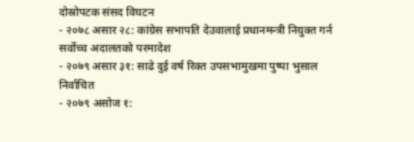दोस्रोपटक संसद विघटन
- २०७८ असार २८: कांग्रेस सभापति देउवालाई प्रधानमन्त्री नियुक्त गर्न सर्वोच्च अदालतको परमादेश
- २०७९ असार ३१: साढे दुई वर्ष रिक्त उपसभामुखमा पुष्पा भुसाल निर्वाचित
- २०७९ असोज १: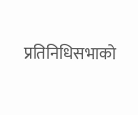प्रतिनिधिसभाको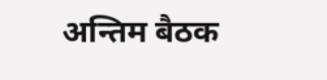अन्तिम बैठक